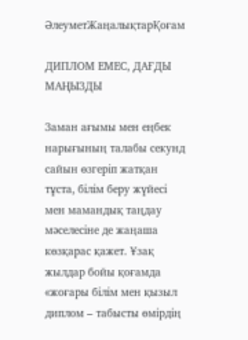ӘлеуметЖаңалықтарҚоғам

ДИПЛОМ ЕМЕС, ДАҒДЫ МАҢЫЗДЫ

Заман ағымы мен еңбек нарығының талабы секунд сайын өзгеріп жатқан тұста, білім беру жүйесі мен мамандық таңдау мәселесіне де жаңаша көзқарас қажет. Ұзақ жылдар бойы қоғамда «жоғары білім мен қызыл диплом – табысты өмірдің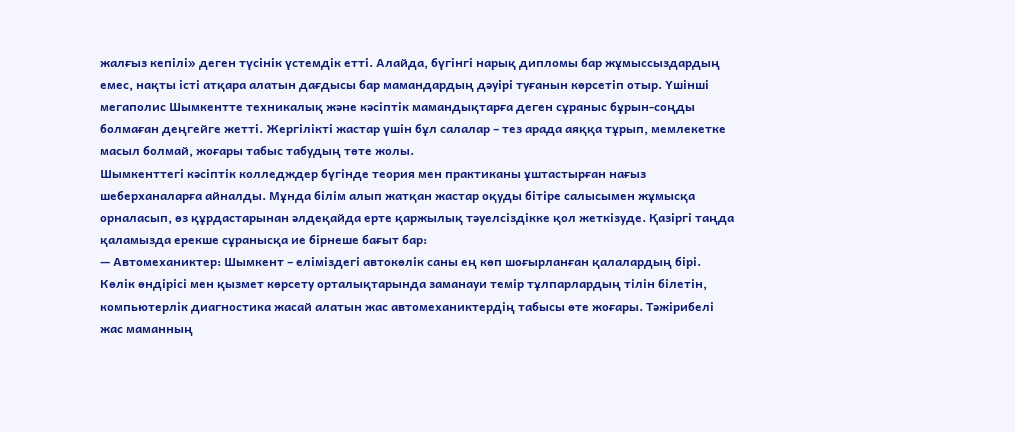жалғыз кепілі» деген түсінік үстемдік етті. Алайда, бүгінгі нарық дипломы бар жұмыссыздардың емес, нақты істі атқара алатын дағдысы бар мамандардың дәуірі туғанын көрсетіп отыр. Үшінші мегаполис Шымкентте техникалық және кәсіптік мамандықтарға деген сұраныс бұрын-соңды болмаған деңгейге жетті. Жергілікті жастар үшін бұл салалар – тез арада аяққа тұрып, мемлекетке масыл болмай, жоғары табыс табудың төте жолы.
Шымкенттегі кәсіптік колледждер бүгінде теория мен практиканы ұштастырған нағыз шеберханаларға айналды. Мұнда білім алып жатқан жастар оқуды бітіре салысымен жұмысқа орналасып, өз құрдастарынан әлдеқайда ерте қаржылық тәуелсіздікке қол жеткізуде. Қазіргі таңда қаламызда ерекше сұранысқа ие бірнеше бағыт бар:
— Автомеханиктер: Шымкент – еліміздегі автокөлік саны ең көп шоғырланған қалалардың бірі. Көлік өндірісі мен қызмет көрсету орталықтарында заманауи темір тұлпарлардың тілін білетін, компьютерлік диагностика жасай алатын жас автомеханиктердің табысы өте жоғары. Тәжірибелі жас маманның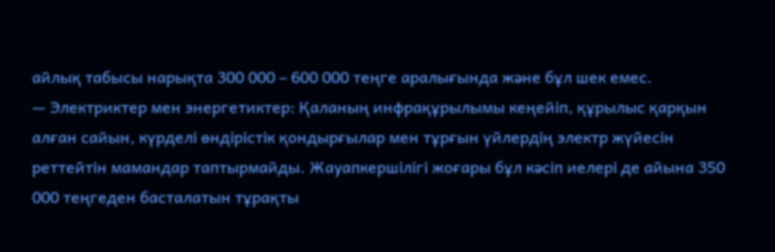айлық табысы нарықта 300 000 – 600 000 теңге аралығында және бұл шек емес.
— Электриктер мен энергетиктер: Қаланың инфрақұрылымы кеңейіп, құрылыс қарқын алған сайын, күрделі өндірістік қондырғылар мен тұрғын үйлердің электр жүйесін реттейтін мамандар таптырмайды. Жауапкершілігі жоғары бұл кәсіп иелері де айына 350 000 теңгеден басталатын тұрақты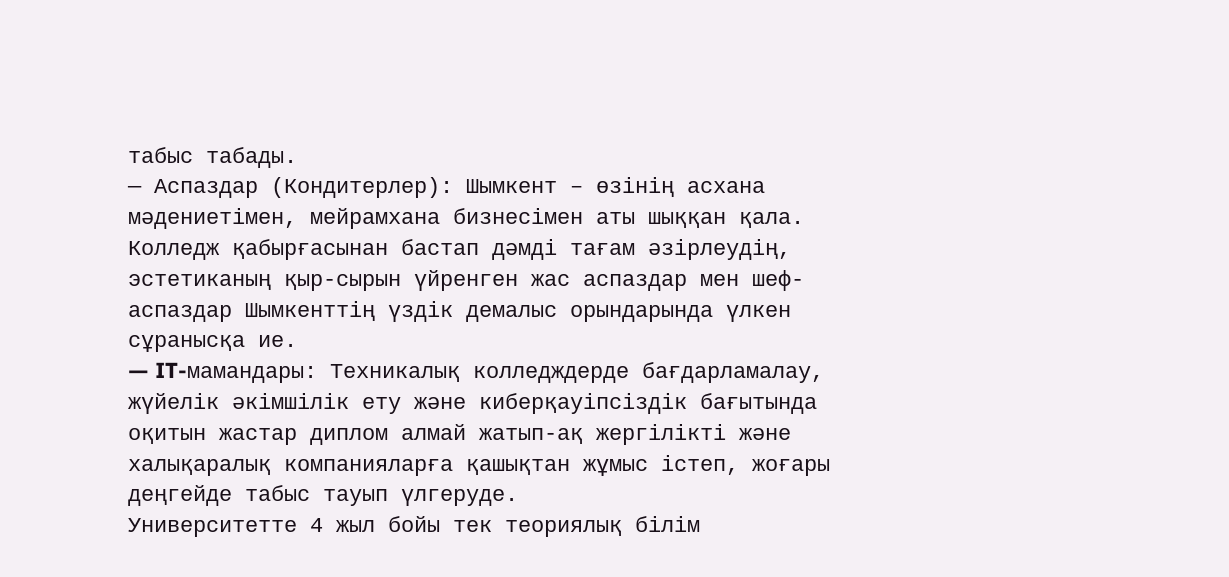табыс табады.
— Аспаздар (Кондитерлер): Шымкент – өзінің асхана мәдениетімен, мейрамхана бизнесімен аты шыққан қала. Колледж қабырғасынан бастап дәмді тағам әзірлеудің, эстетиканың қыр-сырын үйренген жас аспаздар мен шеф-аспаздар Шымкенттің үздік демалыс орындарында үлкен сұранысқа ие.
— IT-мамандары: Техникалық колледждерде бағдарламалау, жүйелік әкімшілік ету және киберқауіпсіздік бағытында оқитын жастар диплом алмай жатып-ақ жергілікті және халықаралық компанияларға қашықтан жұмыс істеп, жоғары деңгейде табыс тауып үлгеруде.
Университетте 4 жыл бойы тек теориялық білім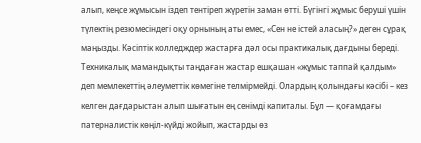алып, кеңсе жұмысын іздеп тентіреп жүретін заман өтті. Бүгінгі жұмыс беруші үшін түлектің резюмесіндегі оқу орнының аты емес, «Сен не істей аласың?» деген сұрақ маңызды. Кәсіптік колледждер жастарға дәл осы практикалық дағдыны береді.
Техникалық мамандықты таңдаған жастар ешқашан «жұмыс таппай қалдым» деп мемлекеттің әлеуметтік көмегіне телмірмейді. Олардың қолындағы кәсібі – кез келген дағдарыстан алып шығатын ең сенімді капиталы. Бұл — қоғамдағы патерналистік көңіл-күйді жойып, жастарды өз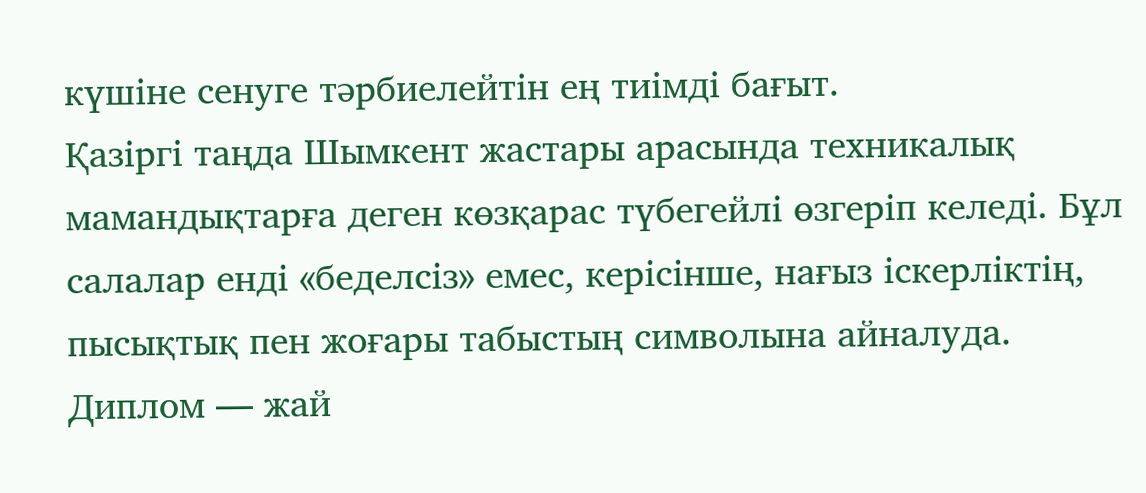күшіне сенуге тәрбиелейтін ең тиімді бағыт.
Қазіргі таңда Шымкент жастары арасында техникалық мамандықтарға деген көзқарас түбегейлі өзгеріп келеді. Бұл салалар енді «беделсіз» емес, керісінше, нағыз іскерліктің, пысықтық пен жоғары табыстың символына айналуда. Диплом — жай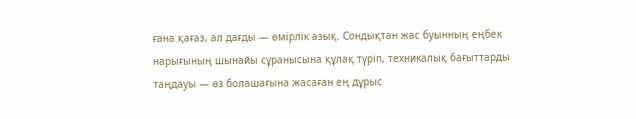ғана қағаз, ал дағды — өмірлік азық. Сондықтан жас буынның еңбек нарығының шынайы сұранысына құлақ түріп, техникалық бағыттарды таңдауы — өз болашағына жасаған ең дұрыс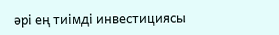әрі ең тиімді инвестициясы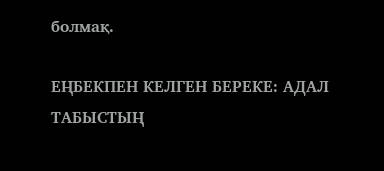болмақ.

ЕҢБЕКПЕН КЕЛГЕН БЕРЕКЕ: АДАЛ ТАБЫСТЫҢ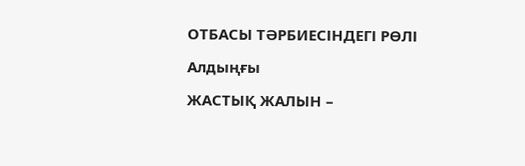ОТБАСЫ ТӘРБИЕСІНДЕГІ РӨЛІ

Алдыңғы

ЖАСТЫҚ ЖАЛЫН –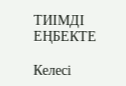ТИІМДІ ЕҢБЕКТЕ

Келесі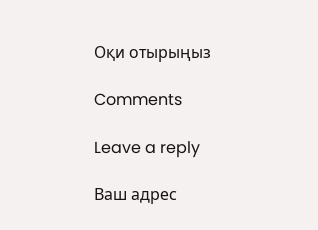Оқи отырыңыз

Comments

Leave a reply

Ваш адрес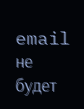email не будет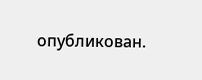опубликован.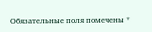Обязательные поля помечены *